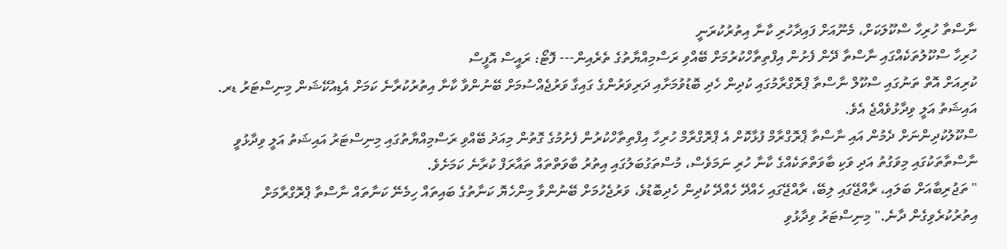ނާސްތާ ހުރިހާ ސްކޫލަކަށް، މެނޫއަށް ފައިދާހުރި ކާނާ އިތުރުކުރަނީ
ހުރިހާ ސްކޫލުތަކެއްގައި ނާސްތާ ދޭން ފެށުން އިފްތިތާހްކުރުމަށް ބޭއްވި ރަސްމިއްޔާތުގެ ތެރެއިން--- ފޮޓޯ: ރައީސް އޮފީސް
ކުރިއަށް އޮތް ތަނުގައި ސްކޫލް ނާސްތާ ޕްރޮގްރާމުގައި ކުދިން ހެދި ބޮޑުވުމަށާއި ދަރިވަރުންގެ ގައިގާ ވަރުޖެއްސުމަށް ބޭނުންވާ ކާނާ އިތުރުކުރާނެ ކަމަށް އެޑިއުކޭޝަން މިނިސްޓަރު ޑރ. އައިޝަތު އަލީ ވިދާޅުވެއްޖެ އެވެ.
ސްކޫލުކުދިންނަށް ދެމުން އައި ނާސްތާ ޕްރޮގްރާމް ފުޅާކޮށް އެ ޕްރޮގްރާމް ހުރިހާ އިފްތިތާހްކުރުން ފެށުމުގެ ގޮތުން މިއަދު ބޭއްވި ރަސްމިއްޔާތުގައި މިނިސްޓަރު އައިޝަތު އަލީ ވިދާޅުވީ ނާސްތާތަކުގައި މިވަގުތު އަދި ވަކި ބާވަތްތަކެއްގެ ކާނާ ހުރި ނަމަވެސް، މުސްތަގުބަލުގައި އިތުރު ބާވަތްތައް ތައާރަފް ކުރާނެ ކަމަށެވެ.
" ތަޖުރިބާއަށް ބަލައި، ރާއްޖޭގައި ލިބޭ، ރާއްޖޭގައި ހެއްދޭ ހެއްދޭ ކުދިން ހެދިބޮޑުވެ، ވަރުޖެހުމަށް ބޭނުންވާ މިންހެޔޮ ކަނާތުގެ ބައިތައް ހިމެނޭ ކަނާތައް ނާސްތާ ޕްރޮގްރާމަށް އިތުރުކުރެވިގެން ދާނެ." މިނިސްޓަރު ވިދާޅުވި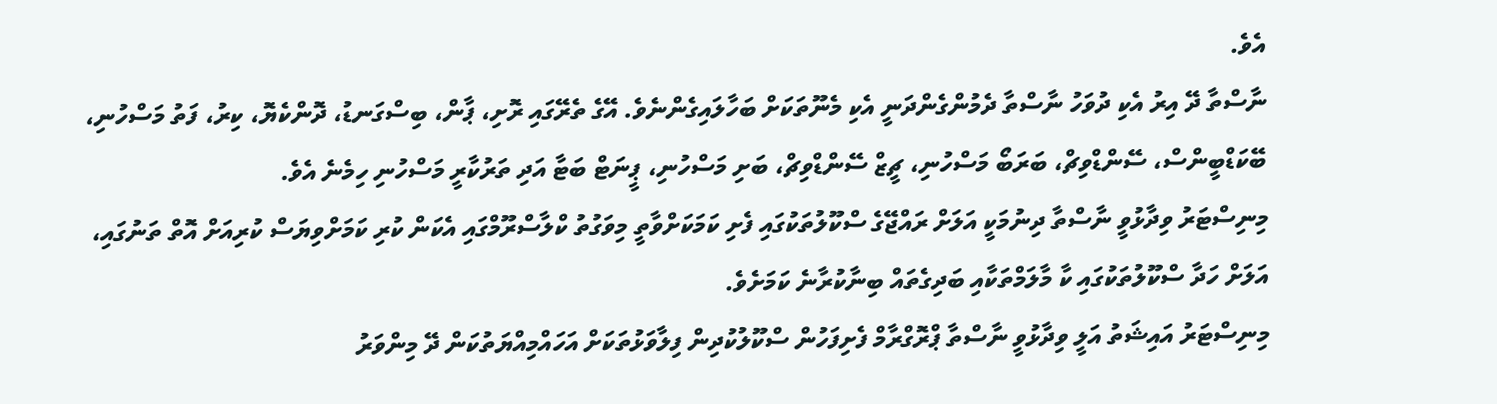އެވެ.
ނާސްތާ ދޭ އިރު އެކި ދުވަހު ނާސްތާ ދެމުންގެންދަނީ އެކި މެނޫތަކަށް ބަހާލައިގެންނެވެ. އޭގެ ތެރޭގައި ރޮށި، ޕާން، ބިސްގަނޑު، ދޮންކެޔޮ، ކިރު، ފަތު މަސްހުނި، ބޭކަޑްބީންސް، ސޭންޑްވިޗް، ބަރަބޯ މަސްހުނި، ޗީޒް ސޭންޑްވިޗް، ބަށި މަސްހުނި، ޕީނަޓް ބަޓާ އަދި ތަރުކާރީ މަސްހުނި ހިމެނެ އެވެ.
މިނިސްޓަރު ވިދާޅުވީ ނާސްތާ ދިނުމަކީ އަލަށް ރައްޖޭގެ ސްކޫލުތަކުގައި ފެށި ކަމަކަށްވާތީ މިވަގުތު ކްލާސްރޫމްގައި އެކަން ކުރި ކަމަށްވިޔަސް ކުރިއަށް އޮތް ތަނުގައި، އަލަށް ހަދާ ސްކޫލުތަކުގައި ކާ މާލަމްތަކާއި ބަދިގެތައް ބިނާކުރާނެ ކަމަށެވެ.
މިނިސްޓަރު އައިޝަތު އަލީ ވިދާޅުވީ ނާސްތާ ޕްރޮގްރާމް ފެށިފަހުން ސްކޫލުކުދިން ފިލާވަޅުތަކަށް އަހައްމިއްޔަތުކަން ދޭ މިންވަރު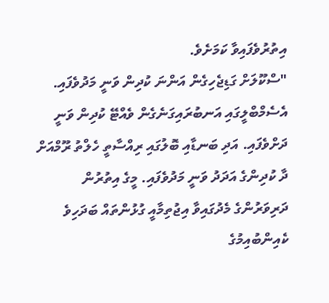އިތުރުވެފައިވާ ކަމަށެވެ.
"ސްކޫލަށް ގަޑިޖެހިގެން އަންނަ ކުދިން ވަނީ މަދުވެފައި. އެސެމްބްލީގައި އަނބުރައިގަނެގެން ވެއްޓޭ ކުދިން ވަނީ ދަށްވެފައި. އަދި ބަނޑާއި ބޮލުގައި ރިއްސާތީ ހެލްތު ރޫމްއަށް ދާ ކުދިންގެ އަދަދު ވަނީ މަދުވެފައި. މީގެ އިތުރުން ދަރިވަރުންގެ މެދުގައިވާ އިޖުތިމާއީ ގުޅުންތައް ބަދަހިވެ ކެއިންބުއިމުގެ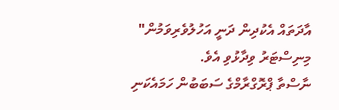އާދަތައް އެކުދިން ދަނީ އަހުލުވެރިވަމުން" މިނިސްޓަރު ވިދާޅުވި އެވެ.
ނާސްތާ ޕްރޮގްރާމްގެ ސަބަބުން ހަމައެކަނި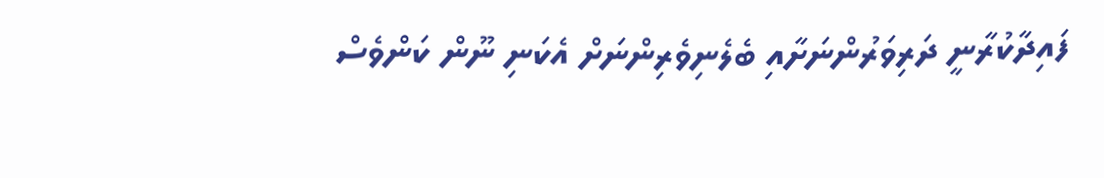ފައިދާކުރާނީ ދަރިވަރުންނަށާއި ބެލެނިވެރިންނަށް އެކަނި ނޫން ކަންވެސް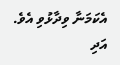އެކަމަނާ ވިދާޅުވި އެވެ. އަދި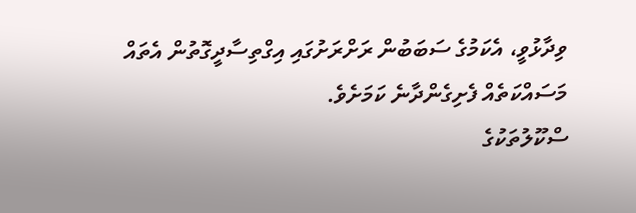ވިދާޅުވީ، އެކަމުގެ ސަބަބުން ރަށްރަށުގައި އިގްތިސާދީގޮތުން އެތައް މަސައްކަތެއް ފެށިގެންދާނެ ކަމަށެވެ.
ސްކޫލުތަކުގެ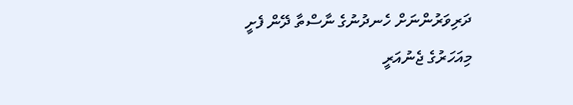ދަރިވަރުންނަށް ހެނދުނުގެ ނާސްތާ ދޭން ފެށީ މިއަހަރުގެ ޖެނުއަރީ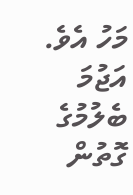މަހު އެވެ. އަޖުމަ ބެލުމުގެ ގޮތުން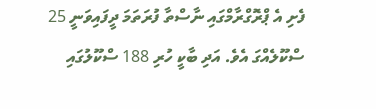ފެށި އެ ޕްރޮގްރާމްގައި ނާސްތާ ފުރަތަމަ ދީފައިވަނީ 25 ސްކޫލެއްގަ އެވެ. އަދި ބާކީ ހުރި 188 ސްކޫލުގައި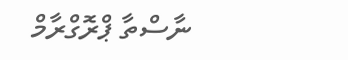ނާސްތާ ޕްރޮގްރާމް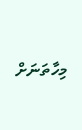މިހާތަނަށް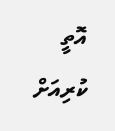އޮތީ ކުރިއަށް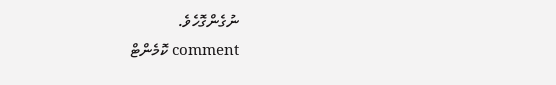ނުގެންގޮހެވެ.
comment ކޮމެންޓް